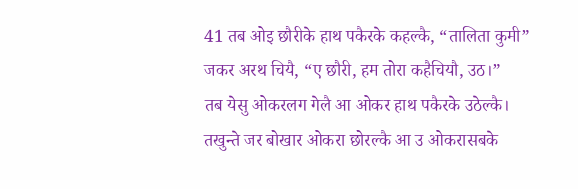41 तब ओइ छौरीके हाथ पकैरके कहल्कै, “तालिता कुमी” जकर अरथ चियै, “ए छौरी, हम तोरा कहैचियौ, उठ।”
तब येसु ओकरलग गेलै आ ओकर हाथ पकैरके उठेल्कै। तखुन्ते जर बोखार ओकरा छोरल्कै आ उ ओकरासबके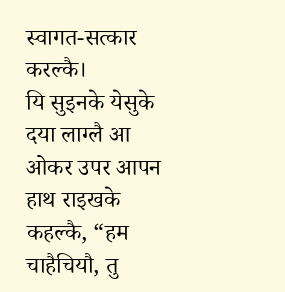स्वागत-सत्कार करल्कै।
यि सुइनके येसुके दया लाग्लै आ ओकर उपर आपन हाथ राइखके कहल्कै, “हम चाहैचियौ, तु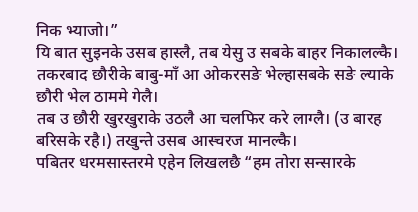निक भ्याजो।”
यि बात सुइनके उसब हास्लै, तब येसु उ सबके बाहर निकालल्कै। तकरबाद छौरीके बाबु-माँ आ ओकरसङे भेल्हासबके सङे ल्याके छौरी भेल ठाममे गेलै।
तब उ छौरी खुरखुराके उठलै आ चलफिर करे लाग्लै। (उ बारह बरिसके रहै।) तखुन्ते उसब आस्चरज मानल्कै।
पबितर धरमसास्तरमे एहेन लिखलछै “हम तोरा सन्सारके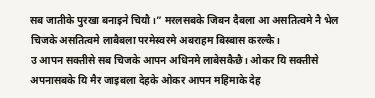सब जातीके पुरखा बनाइने चियौ।” मरलसबके जिबन दैबला आ असतित्वमे नै भेल चिजके असतित्वमे लाबैबला परमेस्वरमे अबराहम बिस्बास करल्कै।
उ आपन सक्तीसे सब चिजके आपन अधिनमे लाबेसकैछै। ओकर यि सक्तीसे अपनासबके यि मैर जाइबला देहके ओकर आपन महिमाके देह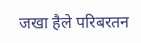जखा हैले परिबरतन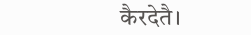कैरदेतै।